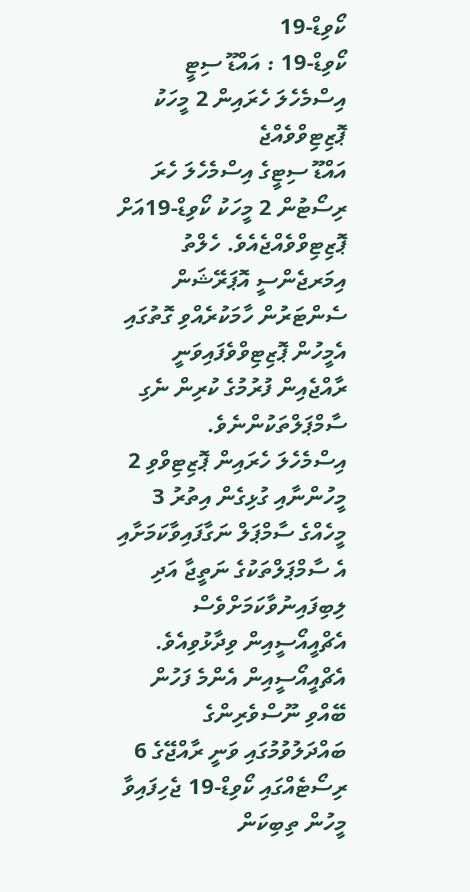ކޯވިޑް-19
ކޯވިޑް-19 : އައްޑޫ ސިޓީ އިސްމެހެލަ ހެރައިން 2 މީހަކު ޕޮޒިޓިވްވެއްޖެ
އައްޑޫ ސިޓީގެ އިސްމެހެލަ ހެރަ ރިސޯޓުން 2 މީހަކު ކޯވިޑް-19އަށް ޕޮޒިޓިވްވެއްޖެއެވެ. ހެލްތު އިމަރޖެންސީ އޮޕަރޭޝަން ސެންޓަރުން ހާމަކުރެއްވި ގޮތުގައި އެމީހުން ޕޮޒިޓިވްވެފައިވަނީ ރާއްޖެއިން ފުރުމުގެ ކުރިން ނެގި ސާމްޕަލްތަކުންނެވެ.
އިސްމެހެލަ ހެރައިން ޕޮޒިޓިވްވި 2 މީހުންނާއި ގުޅިގެން އިތުރު 3 މީހެއްގެ ސާމްޕަލް ނަގާފައިވާކަމަށާއި އެ ސާމްޕަލްތަކުގެ ނަތީޖާ އަދި ލިބިފައިނުވާކަމަށްވެސް އެޗްއީއޯސީއިން ވިދާޅުވިއެވެ.
އެޗްއީއޯސީއިން އެންމެ ފަހުން ބޭއްވި ނޫސްވެރިންގެ ބައްދަލުވުމުގައި ވަނީ ރާއްޖޭގެ 6 ރިސޯޓެއްގައި ކޯވިޑް-19 ޖެހިފައިވާ މީހުން ތިބިކަން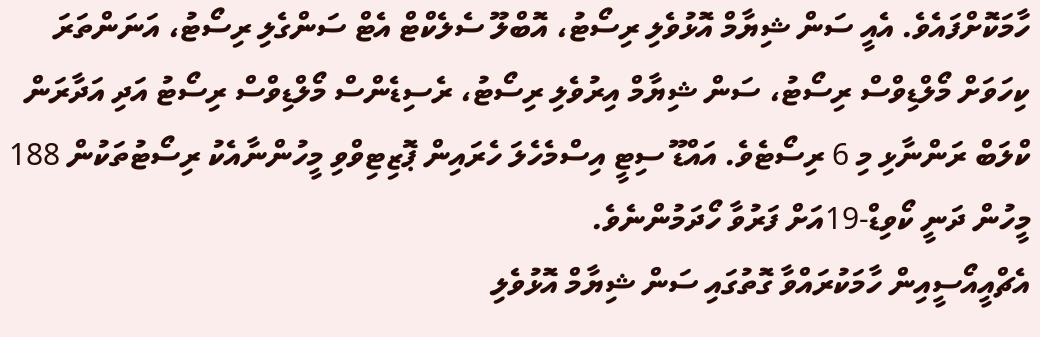ހާމަކޮށްފައެވެ. އެއީ ސަން ޝިޔާމް އޮޅުވެލި ރިސޯޓު، އޮބްލޫ ސެލެކްޓް އެޓް ސަންގެލި ރިސޯޓު، އަނަންތަރަ ކިހަވަށް މޯލްޑިވްސް ރިސޯޓު، ސަން ޝިޔާމް އިރުވެލި ރިސޯޓު، ރެސިޑެންސް މޯލްޑިވްސް ރިސޯޓު އަދި އަދާރަން ކްލަބް ރަންނާޅި މި 6 ރިސޯޓެވެ. އައްޑޫ ސިޓީ އިސްމެހެލަ ހެރައިން ޕޮޒިޓިވްވި މީހުންނާއެކު ރިސޯޓުތަކުން 188 މީހުން ދަނީ ކޯވިޑް-19އަށް ފަރުވާ ހޯދަމުންނެވެ.
އެޗްއީއޯސީއިން ހާމަކުރައްވާ ގޮތުގައި ސަން ޝިޔާމް އޮޅުވެލި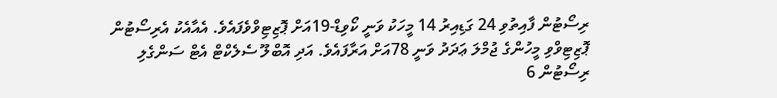ރިސޯޓުން ފާއިތުވި 24 ގަޑިއިރު 14 މީހަކު ވަނީ ކޯވިޑް-19އަށް ޕޮޒިޓިވްވެފައެވެ. އެއާއެކު އެރިސޯޓުން ޕޮޒިޓިވްވި މީހުންގެ ޖުމްލަ ޢަދަދު ވަނީ 78އަށް އަރާފައެވެ. އަދި އޮބްލޫ ސެލެކްޓް އެޓް ސަންގެލި ރިސޯޓުން 6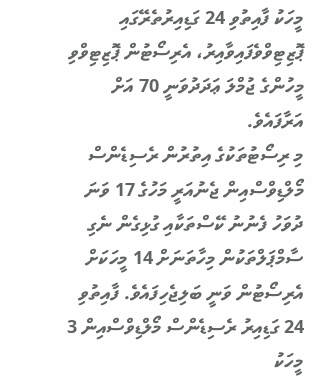މީހަކު ފާއިތުވި 24 ގަޑިއިރުތެރޭގައި ޕޮޒިޓިވްވެފައިވާއިރު، އެރިސޯޓުން ޕޮޒިޓިވްވި މީހުންގެ ޖުމްލަ ޢަދަދުވަނީ 70 އަށް އަރާފައެވެ.
މި ރިސޯޓުތަކުގެ އިތުރުން ރެސިޑެންސް މޯލްޑިވްސްއިން ޖެނުއަރީ މަހުގެ 17 ވަނަ ދުވަހު ފެނުނު ކޭސްތަކާއި ގުޅިގެން ނެގި ސާމްޕަލްތަކުން މިހާތަނަށް 14 މީހަކަށް އެރިސޯޓުން ވަނީ ބަލިޖެހިފައެވެ. ފާއިތުވި 24 ގަޑިއިރު ރެސިޑެންސް މޯލްޑިވްސްއިން 3 މީހަކު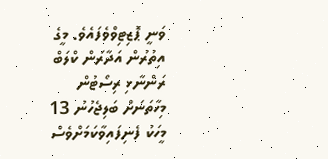ވަނީ ޕޮޒިޓިވްވެފައެވެ. މީގެ އިތުރުން އަދާރަން ކްލަބް ރަންނާޅި ރިސޯޓުން މިހާތަނަށް ބަލިޖެހުނު 13 މީހަކު ފެނިފައިވާކަމަށްވެސް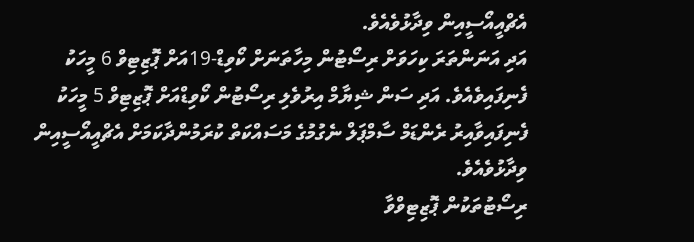އެޗްއީއޯސީއިން ވިދާޅުވެއެވެ.
އަދި އަނަންތަރަ ކިހަވަށް ރިސޯޓުން މިހާތަނަށް ކޯވިޑް-19އަށް ޕޮޒިޓިވް 6 މީހަކު ފެނިފައިވެއެވެ. އަދި ސަން ޝިޔާމް އިރުވެލި ރިސޯޓުން ކޯވިޑްއަށް ޕޮޒިޓިވް 5 މީހަކު ފެނިފައިވާއިރު ރެންޑަމް ސާމްޕަލް ނެގުމުގެ މަސައްކަތް ކުރަމުންދާކަމަށް އެޗްއީއޯސީއިން ވިދާޅުވެއެވެ.
ރިސޯޓުތަކުން ޕޮޒިޓިވްވާ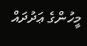މީހުންގެ ޢަދުދައް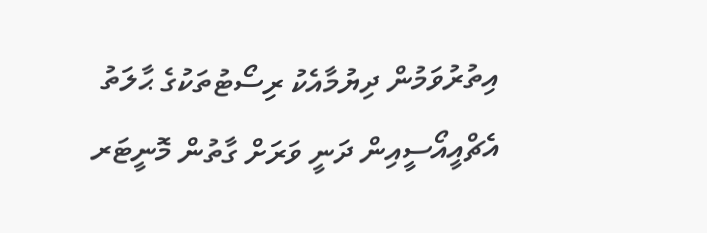އިތުރުވަމުން ދިޔުމާއެކު ރިސޯޓުތަކުގެ ޙާލަތު އެޗްއީއޯސީއިން ދަނީ ވަރަށް ގާތުން މޮނީޓަރ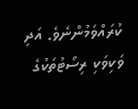ކުރައްވަމުންނެވެ. އަދި ވަކިވަކި ރިސޯޓުތަކުގެ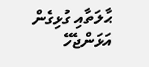ޙާލަތާއި ގުޅިގެން އަޅަންޖެހޭ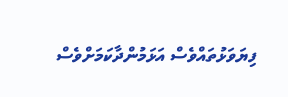ފިޔަވަޅުތައްވެސް އަޅަމުންދާކަމަށްވެސް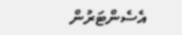އެސެންޓަރުން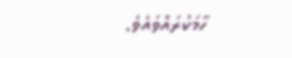ހާމަކުރައްވައެވެ.